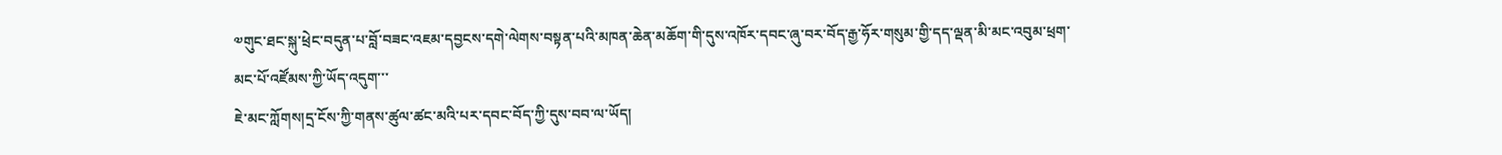༧གུང་ཐང་སྐུ་ཕྲེང་བདུན་པ་བློ་བཟང་འཇམ་དབྱངས་དགེ་ལེགས་བསྟན་པའི་མཁན་ཆེན་མཆོག་གི་དུས་འཁོར་དབང་ཞུ་བར་བོད་རྒྱ་ཧོར་གསུམ་གྱི་དད་ལྡན་མི་མང་འབུམ་ཕྲག་མང་པོ་འཛོམས་ཀྱི་ཡོད་འདུག་་་
ཇེ་མང་ཀློགས།དྲ་ངོས་ཀྱི་གནས་ཚུལ་ཚང་མའི་པར་དབང་བོད་ཀྱི་དུས་བབ་ལ་ཡོད།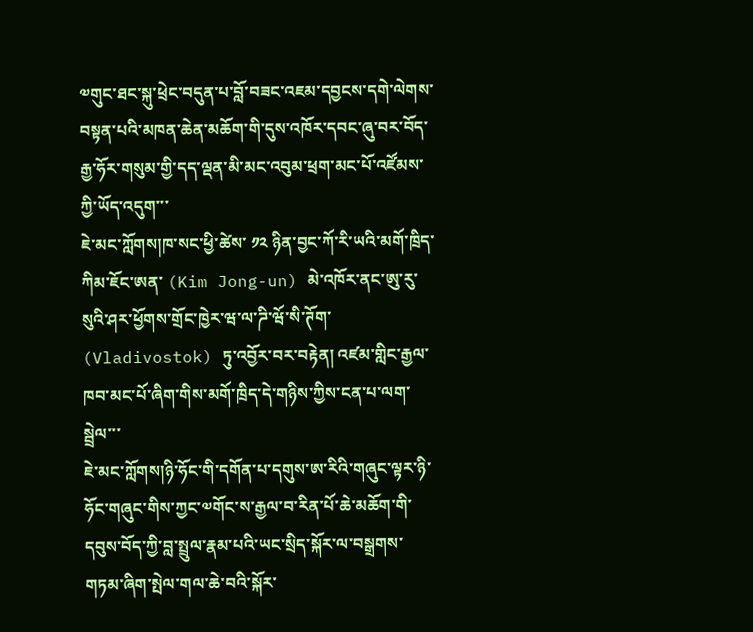༧གུང་ཐང་སྐུ་ཕྲེང་བདུན་པ་བློ་བཟང་འཇམ་དབྱངས་དགེ་ལེགས་བསྟན་པའི་མཁན་ཆེན་མཆོག་གི་དུས་འཁོར་དབང་ཞུ་བར་བོད་རྒྱ་ཧོར་གསུམ་གྱི་དད་ལྡན་མི་མང་འབུམ་ཕྲག་མང་པོ་འཛོམས་ཀྱི་ཡོད་འདུག་་་
ཇེ་མང་ཀློགས།ཁ་སང་ཕྱི་ཚེས་ ༡༢ ཉིན་བྱང་ཀོ་རི་ཡའི་མགོ་ཁྲིད་ཀིམ་ཇོང་ཨན་ (Kim Jong-un) མེ་འཁོར་ནང་ཨུ་རུ་སུའི་ཤར་ཕྱོགས་གྲོང་ཁྱེར་ཝ་ལ་ཌི་ཝོ་སི་ཊོག་ (Vladivostok) ཏུ་འབྱོར་བར་བརྟེན། འཛམ་གླིང་རྒྱལ་ཁབ་མང་པོ་ཞིག་གིས་མགོ་ཁྲིད་དེ་གཉིས་ཀྱིས་ངན་པ་ལག་སྦྲེལ་་་
ཇེ་མང་ཀློགས།ཉི་ཧོང་གི་དགོན་པ་དགུས་ཨ་རིའི་གཞུང་ལྟར་ཉི་ཧོང་གཞུང་གིས་ཀྱང་༧གོང་ས་རྒྱལ་བ་རིན་པོ་ཆེ་མཆོག་གི་དབུས་བོད་ཀྱི་བླ་སྤྲུལ་རྣམ་པའི་ཡང་སྲིད་སྐོར་ལ་བསྒྲགས་གཏམ་ཞིག་སྤེལ་གལ་ཆེ་བའི་སྐོར་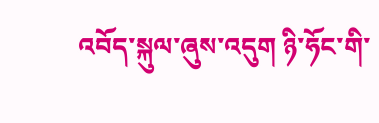འབོད་སྐུལ་ཞུས་འདུག ཉི་ཧོང་གི་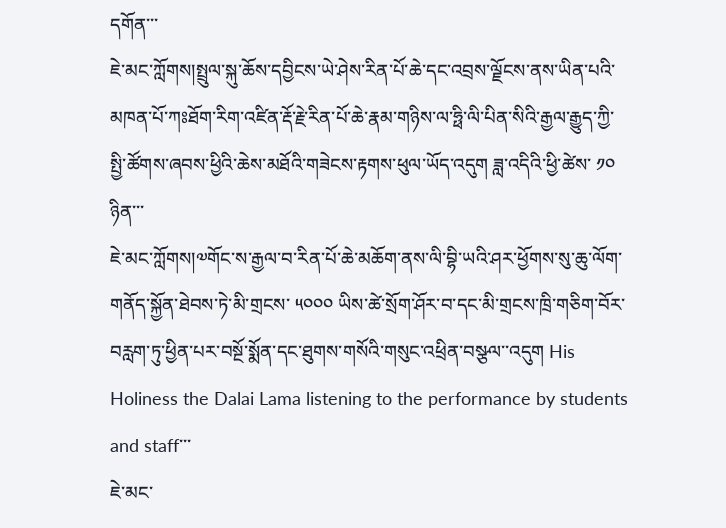དགོན་་་
ཇེ་མང་ཀློགས།སྤྲུལ་སྐུ་ཆོས་དབྱིངས་ཡེ་ཤེས་རིན་པོ་ཆེ་དང་འབྲས་ལྗོངས་ནས་ཡིན་པའི་མཁན་པོ་ཀཿཐོག་རིག་འཛིན་རྡོ་རྗེ་རིན་པོ་ཆེ་རྣམ་གཉིས་ལ་ཧྥི་ལི་པིན་སིའི་རྒྱལ་རྒྱུད་ཀྱི་སྤྱི་ཚོགས་ཞབས་ཕྱིའི་ཆེས་མཐོའི་གཟེངས་རྟགས་ཕུལ་ཡོད་འདུག ཟླ་འདིའི་ཕྱི་ཚེས་ ༡༠ ཉིན་་་
ཇེ་མང་ཀློགས།༧གོང་ས་རྒྱལ་བ་རིན་པོ་ཆེ་མཆོག་ནས་ལི་བྷི་ཡའི་ཤར་ཕྱོགས་སུ་ཆུ་ལོག་གནོད་སྐྱོན་ཐེབས་ཏེ་མི་གྲངས་ ༥༠༠༠ ཡིས་ཚེ་སྲོག་ཤོར་བ་དང་མི་གྲངས་ཁྲི་གཅིག་བོར་བརླག་ཏུ་ཕྱིན་པར་བསྔོ་སྨོན་དང་ཐུགས་གསོའི་གསུང་འཕྲིན་བསྩལ་་འདུག His Holiness the Dalai Lama listening to the performance by students and staff་་་
ཇེ་མང་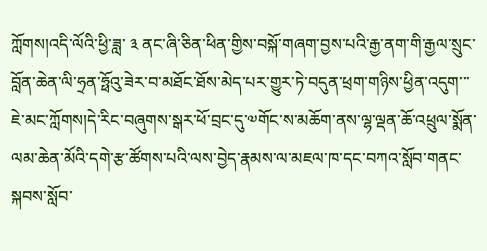ཀློགས།འདི་ལོའི་ཕྱི་ཟླ་ ༣ ནང་ཞི་ཅིན་ཕིན་གྱིས་བསྐོ་གཞག་བྱས་པའི་རྒྱ་ནག་གི་རྒྱལ་སྲུང་བློན་ཆེན་ལི་ཧྲན་ཧྥོའུ་ཟེར་བ་མཐོང་ཐོས་མེད་པར་གྱུར་ཏེ་བདུན་ཕྲག་གཉིས་ཕྱིན་འདུག་་་
ཇེ་མང་ཀློགས།དེ་རིང་བཞུགས་སྒར་ཕོ་བྲང་དུ་༧གོང་ས་མཆོག་ནས་ལྷ་ལྡན་ཆོ་འཕྲུལ་སྨོན་ལམ་ཆེན་མོའི་དགེ་རྩ་ཚོགས་པའི་ལས་བྱེད་རྣམས་ལ་མཇལ་ཁ་དང་བཀའ་སློབ་གནང་སྐབས་སློབ་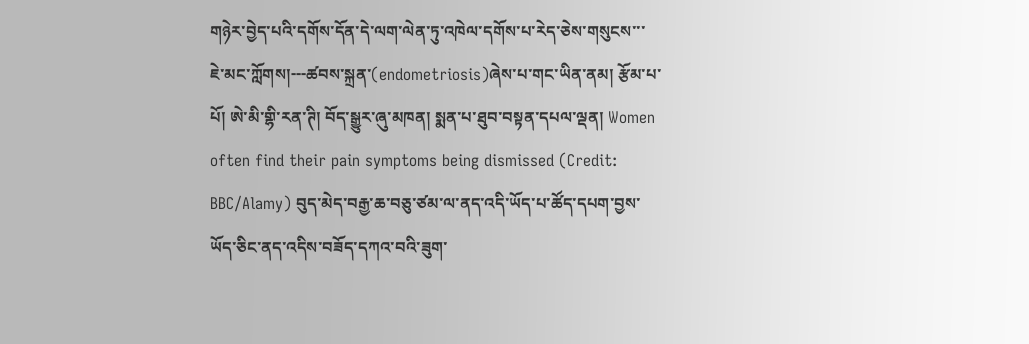གཉེར་བྱེད་པའི་དགོས་དོན་དེ་ལག་ལེན་ཏུ་འཁེལ་དགོས་པ་རེད་ཅེས་གསུངས་་་
ཇེ་མང་ཀློགས།---ཚབས་སྐྲན་(endometriosis)ཞེས་པ་གང་ཡིན་ནམ། རྩོམ་པ་པོ། ཨེ་མི་གྷི་རན་ཊི། བོད་སྒྱུར་ཞུ་མཁན། སྨན་པ་ཐུབ་བསྟན་དཔལ་ལྡན། Women often find their pain symptoms being dismissed (Credit: BBC/Alamy) བུད་མེད་བརྒྱ་ཆ་བཅུ་ཙམ་ལ་ནད་འདི་ཡོད་པ་ཚོད་དཔག་བྱས་ཡོད་ཅིང་ནད་འདིས་བཟོད་དཀའ་བའི་ཟུག་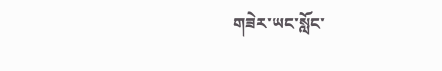གཟེར་ཡང་སློང་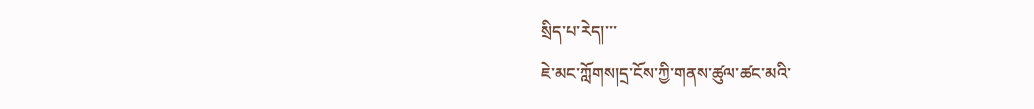སྲིད་པ་རེད།་་་
ཇེ་མང་ཀློགས།དྲ་ངོས་ཀྱི་གནས་ཚུལ་ཚང་མའི་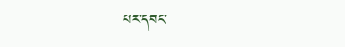པར་དབང་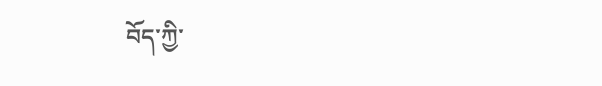བོད་ཀྱི་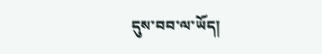དུས་བབ་ལ་ཡོད།